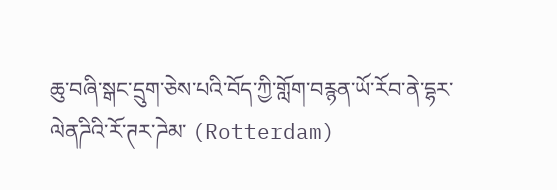ཆུ་བཞི་སྒང་དྲུག་ཅེས་པའི་བོད་ཀྱི་གློག་བརྙན་ཡོ་རོབ་ནེ་དྷར་ལེནཌིའི་རོ་ཊར་ཌེམ་ (Rotterdam)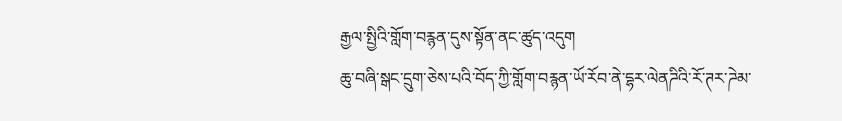རྒྱལ་སྤྱིའི་གློག་བརྙན་དུས་སྟོན་ནང་ཚུད་འདུག
ཆུ་བཞི་སྒང་དྲུག་ཅེས་པའི་བོད་ཀྱི་གློག་བརྙན་ཡོ་རོབ་ནེ་དྷར་ལེནཌིའི་རོ་ཊར་ཌེམ་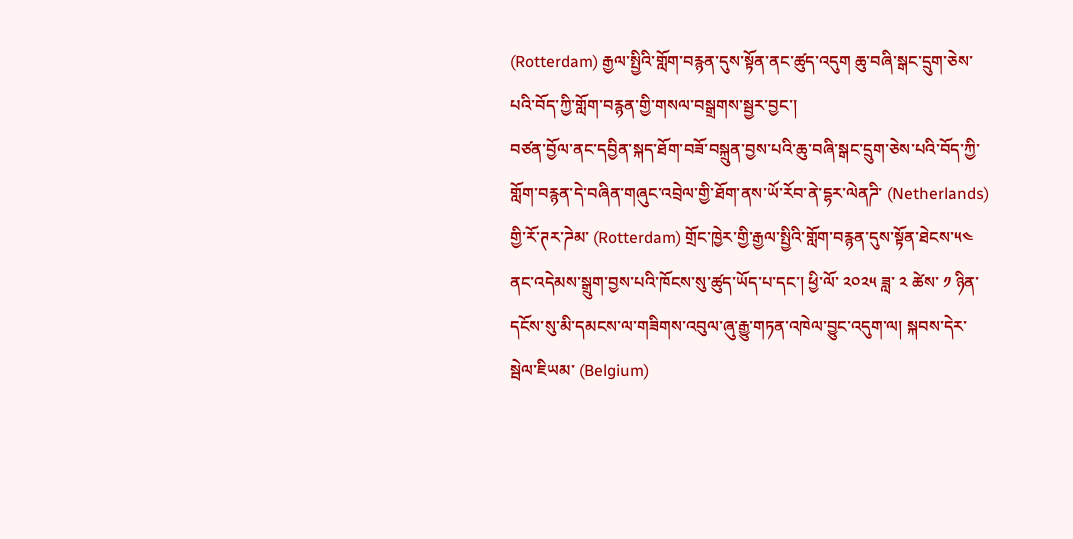(Rotterdam) རྒྱལ་སྤྱིའི་གློག་བརྙན་དུས་སྟོན་ནང་ཚུད་འདུག ཆུ་བཞི་སྒང་དྲུག་ཅེས་པའི་བོད་ཀྱི་གློག་བརྙན་གྱི་གསལ་བསྒྲགས་སྦྱར་བྱང་།
བཙན་བྱོལ་ནང་དབྱིན་སྐད་ཐོག་བཟོ་བསྐྲུན་བྱས་པའི་ཆུ་བཞི་སྒང་དྲུག་ཅེས་པའི་བོད་ཀྱི་གློག་བརྙན་དེ་བཞིན་གཞུང་འབྲེལ་གྱི་ཐོག་ནས་ཡོ་རོབ་ནེ་དྷར་ལེནཌི་ (Netherlands) གྱི་རོ་ཊར་ཌེམ་ (Rotterdam) གྲོང་ཁྱེར་གྱི་རྒྱལ་སྤྱིའི་གློག་བརྙན་དུས་སྟོན་ཐེངས་༥༤ ནང་འདེམས་སྒྲུག་བྱས་པའི་ཁོངས་སུ་ཚུད་ཡོད་པ་དང་། ཕྱི་ལོ་ ༢༠༢༥ ཟླ་ ༢ ཚེས་ ༡ ཉིན་དངོས་སུ་མི་དམངས་ལ་གཟིགས་འབུལ་ཞུ་རྒྱུ་གཏན་འཁེལ་བྱུང་འདུག་ལ། སྐབས་དེར་སྦེལ་ཇིཡམ་ (Belgium)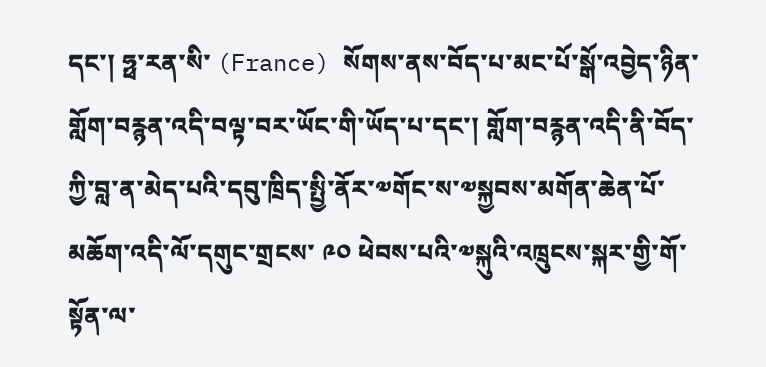དང་། ཧྥ་རན་སི་ (France) སོགས་ནས་བོད་པ་མང་པོ་སྒོ་འབྱེད་ཉིན་གློག་བརྙན་འདི་བལྟ་བར་ཡོང་གི་ཡོད་པ་དང་། གློག་བརྙན་འདི་ནི་བོད་ཀྱི་བླ་ན་མེད་པའི་དབུ་ཁྲིད་སྤྱི་ནོར་༧གོང་ས་༧སྐྱབས་མགོན་ཆེན་པོ་མཆོག་འདི་ལོ་དགུང་གྲངས་ ༩༠ ཕེབས་པའི་༧སྐུའི་འཁྲུངས་སྐར་གྱི་གོ་སྟོན་ལ་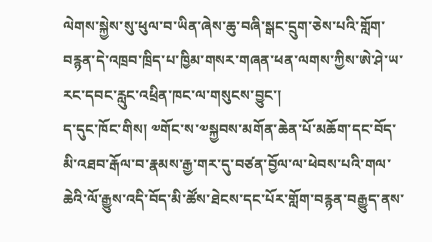ལེགས་སྐྱེས་སུ་ཕུལ་བ་ཡིན་ཞེས་ཆུ་བཞི་སྒང་དྲུག་ཅེས་པའི་གློག་བརྙན་དེ་འཁྲབ་ཁྲིད་པ་ཁྱིམ་གསར་གཞན་ཕན་ལགས་ཀྱིས་ཨེ་ཤེ་ཡ་རང་དབང་རླུང་འཕྲིན་ཁང་ལ་གསུངས་བྱུང་།
ད་དུང་ཁོང་གིས། ༧གོང་ས་༧སྐྱབས་མགོན་ཆེན་པོ་མཆོག་དང་བོད་མི་འཐབ་རྒོལ་བ་རྣམས་རྒྱ་གར་དུ་བཙན་བྱོལ་ལ་ཕེབས་པའི་གལ་ཆེའི་ལོ་རྒྱུས་འདི་བོད་མི་ཚོས་ཐེངས་དང་པོར་གློག་བརྙན་བརྒྱུད་ནས་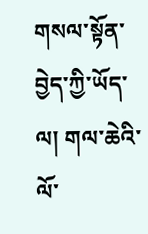གསལ་སྟོན་བྱེད་ཀྱི་ཡོད་ལ། གལ་ཆེའི་ལོ་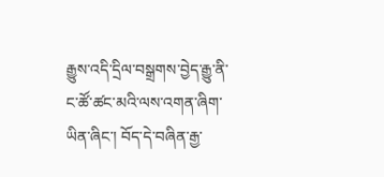རྒྱུས་འདི་དྲིལ་བསྒྲགས་བྱེད་རྒྱུ་ནི་ང་ཚོ་ཚང་མའི་ལས་འགན་ཞིག་ཡིན་ཞིང་། བོད་དེ་བཞིན་རྒྱ་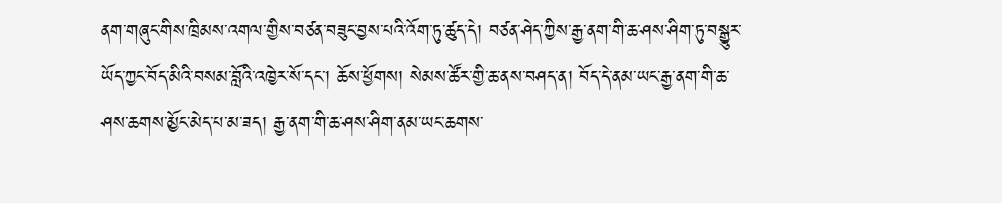ནག་གཞུང་གིས་ཁྲིམས་འགལ་གྱིས་བཙན་བཟུང་བྱས་པའི་འོག་ཏུ་ཚུད་དེ། བཙན་ཤེད་ཀྱིས་རྒྱ་ནག་གི་ཆ་ཤས་ཤིག་ཏུ་བསྒྱུར་ཡོད་ཀྱང་བོད་མིའི་བསམ་བློའི་འཁྱེར་སོ་དང་། ཆོས་ཕྱོགས། སེམས་ཚོར་གྱི་ཆ་ནས་བཤད་ན། བོད་དེ་ནམ་ཡང་རྒྱ་ནག་གི་ཆ་ཤས་ཆགས་མྱོང་མེད་པ་མ་ཟད། རྒྱ་ནག་གི་ཆ་ཤས་ཤིག་ནམ་ཡང་ཆགས་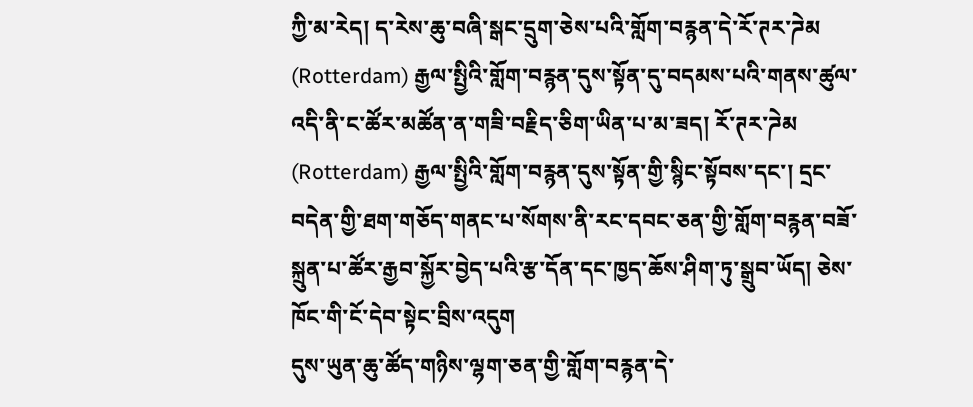ཀྱི་མ་རེད། ད་རེས་ཆུ་བཞི་སྒང་དྲུག་ཅེས་པའི་གློག་བརྙན་དེ་རོ་ཊར་ཌེམ (Rotterdam) རྒྱལ་སྤྱིའི་གློག་བརྙན་དུས་སྟོན་དུ་བདམས་པའི་གནས་ཚུལ་འདི་ནི་ང་ཚོར་མཚོན་ན་གཟི་བརྗིད་ཅིག་ཡིན་པ་མ་ཟད། རོ་ཊར་ཌེམ (Rotterdam) རྒྱལ་སྤྱིའི་གློག་བརྙན་དུས་སྟོན་གྱི་སྙིང་སྟོབས་དང་། དྲང་བདེན་གྱི་ཐག་གཅོད་གནང་པ་སོགས་ནི་རང་དབང་ཅན་གྱི་གློག་བརྙན་བཟོ་སྐྲུན་པ་ཚོར་རྒྱབ་སྐྱོར་བྱེད་པའི་རྩ་དོན་དང་ཁྱད་ཆོས་ཤིག་ཏུ་སྒྲུབ་ཡོད། ཅེས་ཁོང་གི་ངོ་དེབ་སྟེང་བྲིས་འདུག
དུས་ཡུན་ཆུ་ཚོད་གཉིས་ལྷག་ཅན་གྱི་གློག་བརྙན་དེ་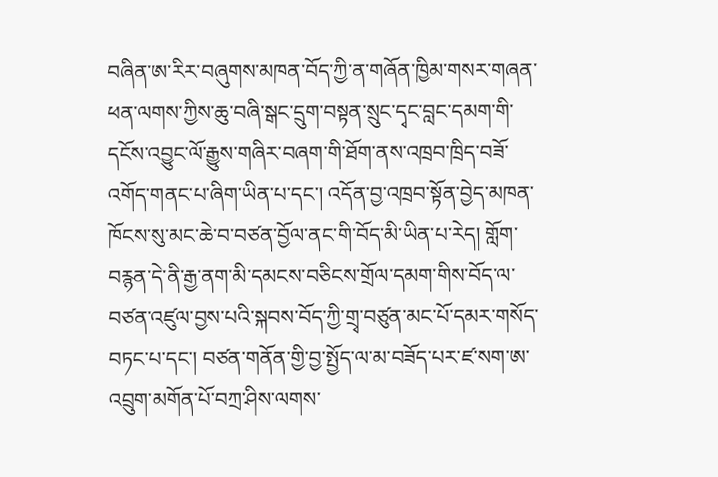བཞིན་ཨ་རིར་བཞུགས་མཁན་བོད་ཀྱི་ན་གཞོན་ཁྱིམ་གསར་གཞན་ཕན་ལགས་ཀྱིས་ཆུ་བཞི་སྒང་དྲུག་བསྟན་སྲུང་དྭང་བླང་དམག་གི་དངོས་འབྱུང་ལོ་རྒྱུས་གཞིར་བཞག་གི་ཐོག་ནས་འཁྲབ་ཁྲིད་བཟོ་འགོད་གནང་པ་ཞིག་ཡིན་པ་དང་། འདོན་བྱ་འཁྲབ་སྟོན་བྱེད་མཁན་ཁོངས་སུ་མང་ཆེ་བ་བཙན་བྱོལ་ནང་གི་བོད་མི་ཡིན་པ་རེད། གློག་བརྙན་དེ་ནི་རྒྱ་ནག་མི་དམངས་བཅིངས་གྲོལ་དམག་གིས་བོད་ལ་བཙན་འཛུལ་བྱས་པའི་སྐབས་བོད་ཀྱི་གྲྭ་བཙུན་མང་པོ་དམར་གསོད་བཏང་པ་དང་། བཙན་གནོན་གྱི་བྱ་སྤྱོད་ལ་མ་བཟོད་པར་ཛ་སག་ཨ་འབྲུག་མགོན་པོ་བཀྲ་ཤིས་ལགས་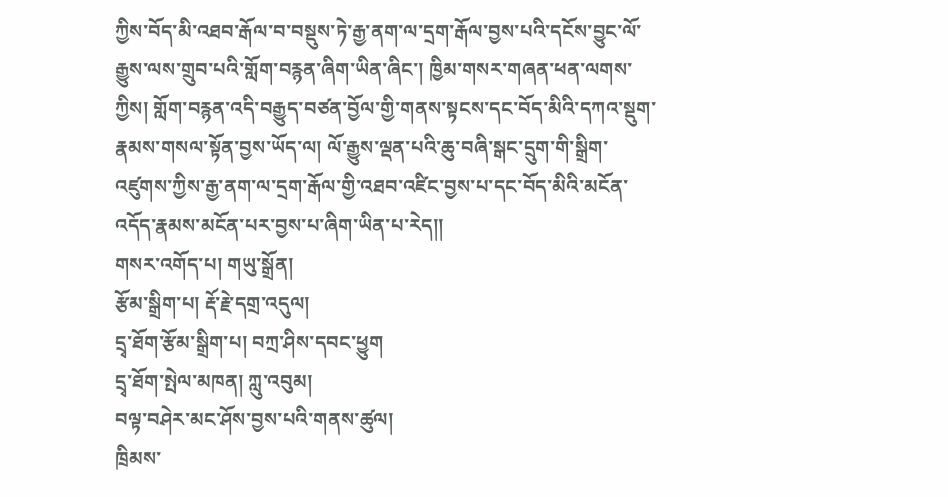ཀྱིས་བོད་མི་འཐབ་རྒོལ་བ་བསྡུས་ཏེ་རྒྱ་ནག་ལ་དྲག་རྒོལ་བྱས་པའི་དངོས་བྱུང་ལོ་རྒྱུས་ལས་གྲུབ་པའི་གློག་བརྙན་ཞིག་ཡིན་ཞིང་། ཁྱིམ་གསར་གཞན་ཕན་ལགས་ཀྱིས། གློག་བརྙན་འདི་བརྒྱུད་བཙན་བྱོལ་གྱི་གནས་སྟངས་དང་བོད་མིའི་དཀའ་སྡུག་རྣམས་གསལ་སྟོན་བྱས་ཡོད་ལ། ལོ་རྒྱུས་ལྡན་པའི་ཆུ་བཞི་སྒང་དྲུག་གི་སྒྲིག་འཛུགས་ཀྱིས་རྒྱ་ནག་ལ་དྲག་རྒོལ་གྱི་འཐབ་འཛིང་བྱས་པ་དང་བོད་མིའི་མངོན་འདོད་རྣམས་མངོན་པར་བྱས་པ་ཞིག་ཡིན་པ་རེད།།
གསར་འགོད་པ། གཡུ་སྒྲོན།
རྩོམ་སྒྲིག་པ། རྡོ་རྗེ་དགྲ་འདུལ།
དྲྭ་ཐོག་རྩོམ་སྒྲིག་པ། བཀྲ་ཤིས་དབང་ཕྱུག
དྲྭ་ཐོག་སྤེལ་མཁན། ཀླུ་འབུམ།
བལྟ་བཤེར་མང་ཤོས་བྱས་པའི་གནས་ཚུལ།
ཁྲིམས་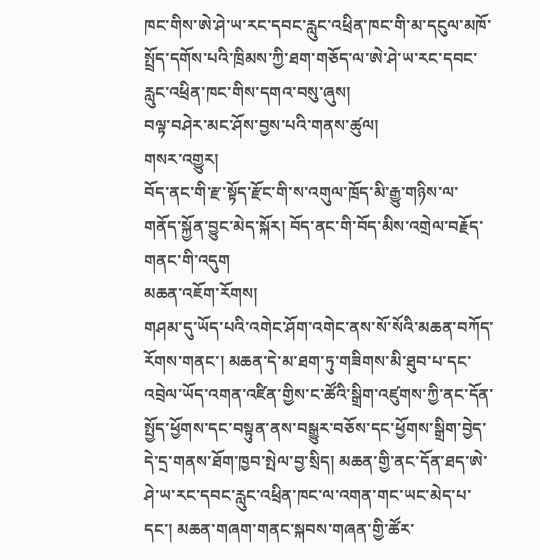ཁང་གིས་ཨེ་ཤེ་ཡ་རང་དབང་རླུང་འཕྲིན་ཁང་གི་མ་དངུལ་མཁོ་སྤྲོད་དགོས་པའི་ཁྲིམས་ཀྱི་ཐག་གཅོད་ལ་ཨེ་ཤེ་ཡ་རང་དབང་རླུང་འཕྲིན་ཁང་གིས་དགའ་བསུ་ཞུས།
བལྟ་བཤེར་མང་ཤོས་བྱས་པའི་གནས་ཚུལ།
གསར་འགྱུར།
བོད་ནང་གི་རྫ་སྟོད་རྫོང་གི་ས་འགུལ་ཁྲོད་མི་རྒྱུ་གཉིས་ལ་གནོད་སྐྱོན་བྱུང་མེད་སྐོར། བོད་ནང་གི་བོད་མིས་འགྲེལ་བརྗོད་གནང་གི་འདུག
མཆན་འཇོག་རོགས།
གཤམ་དུ་ཡོད་པའི་འགེང་ཤོག་འགེང་ནས་སོ་སོའི་མཆན་བཀོད་རོགས་གནང་། མཆན་དེ་མ་ཐག་ཏུ་གཟིགས་མི་ཐུབ་པ་དང་འབྲེལ་ཡོད་འགན་འཛིན་གྱིས་ང་ཚོའི་སྒྲིག་འཛུགས་ཀྱི་ནང་དོན་སྤྱོད་ཕྱོགས་དང་བསྟུན་ནས་བསྒྱུར་བཅོས་དང་ཕྱོགས་སྒྲིག་བྱེད་དེ་དྲ་གནས་ཐོག་ཁྱབ་སྤེལ་བྱ་སྲིད། མཆན་གྱི་ནང་དོན་ཐད་ཨེ་ཤེ་ཡ་རང་དབང་རླུང་འཕྲིན་ཁང་ལ་འགན་གང་ཡང་མེད་པ་དང་། མཆན་གཞག་གནང་སྐབས་གཞན་གྱི་ཚོར་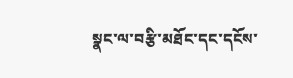སྣང་ལ་བརྩི་མཐོང་དང་དངོས་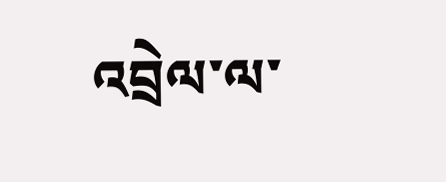འབྲེལ་ལ་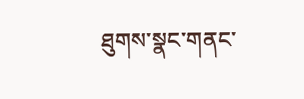ཐུགས་སྣང་གནང་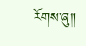རོགས་ཞུ༎